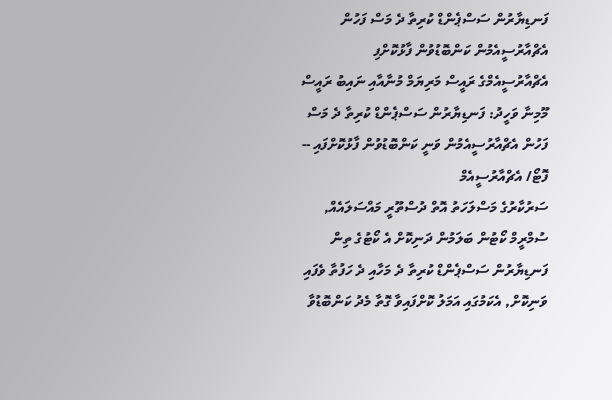ފަނޑިޔާރުން ސަސްޕެންޑް ކުރިތާ ދެ މަސް ފަހުން އެޗްއާރުސީއެމުން ކަންބޮޑުވުން ފާޅުކޮށްފި
އެޗްއާރުސީއެމްގެ ރައީސް މަރިޔަމް މުނާއާއި ނައިބު ރައީސް މޫމިނާ ވަހީދު: ފަނޑިޔާރުން ސަސްޕެންޑް ކުރިތާ ދެ މަސް ފަހުން އެޗްއާރުސީއެމުން ވަނީ ކަންބޮޑުވުން ފާޅުކޮށްފައި -- ފޮޓޯ/ އެޗްއާރުސީއެމް
ސަރުކާރުގެ މަސްލަހަތު އޮތް ދުސްތޫރީ މައްސަލައެއް, ސުމްރީމް ކޯޓުން ބަލަމުން ދަނިކޮށް އެ ކޯޓުގެ ތިން ފަނޑިޔާރުން ސަސްޕެންޑް ކުރިތާ ދެ މަހާއި ދެ ހަފުތާ ވެފައި ވަނިކޮށް, އެކަމުގައި އަމަލު ކޮށްފައިވާ ގޮތާ މެދު ކަންބޮޑުވާ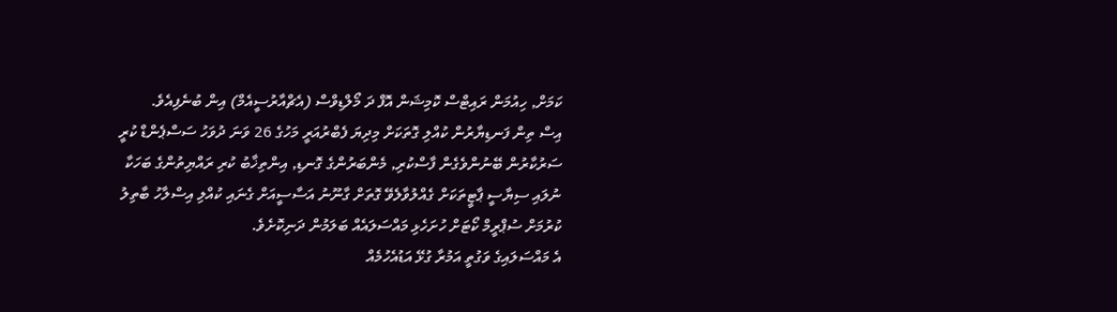ކަމަށް, ހިއުމަން ރައިޓްސް ކޮމިޝަން އޮފް ދަ މޯލްޑިވްސް (އެޗްއާރުސީއެމް) އިން ބުނެފިއެވެ.
އިސް ތިން ފަނޑިޔާރުން ކުއްލި ގޮތަކަށް މިދިޔަ ފެބްރުއަރީ މަހުގެ 26 ވަނަ ދުވަހު ސަސްޕެންޑް ކުރީ ސަރުކާރުން ބޭނުންވެގެން ފާސްކުރި, މެންބަރުންގެ ގޮނޑި, އިންތިޚާބު ކުރި ރައްޔިތުންގެ ބަހަކާ ނުލައި ސިޔާސީ ޕާޓީތަކަށް ގެއްލުވާލެވޭ ގޮތަށް ގާނޫނު އަސާސީއަށް ގެނައި ކުއްލި އިސްލާހު ބާތިލު ކުރުމަށް ސުޕްރީމް ކޯޓަށް ހުށަހެޅި މައްސަލައެއް ބަލަމުން ދަނިކޮށެވެ.
އެ މައްސަލައިގެ ވަގުތީ އަމުރާ ގުޅޭ އަޑުއެހުމެއް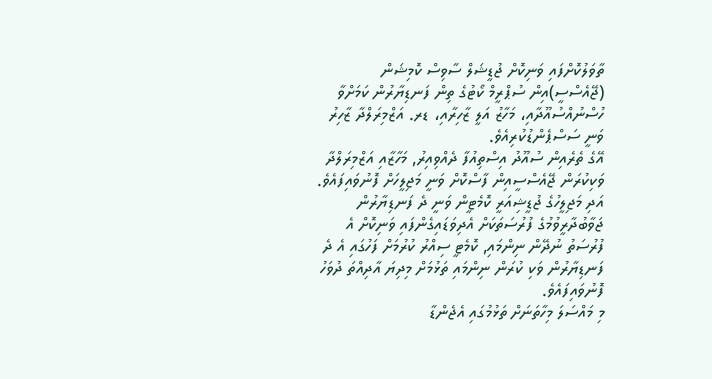ތާވަލުކޮށްފައި ވަނިކޮށް ޖުޑީޝަލް ސާވިސް ކޮމިޝަން (ޖޭއެސްސީ)އިން ސުޕްރީމް ކޯޓުގެ ތިން ފަނޑިޔާރުން ކަމަށްވާ ހުސްނުއްސުއޫދާއި، މަހާޒު އަލީ ޒާހިރާއި، ޑރ. އަޒްމިރަލްދާ ޒާހިރު ވަނީ ސަސްޕެންޑުކުރިއެވެ.
އޭގެ ތެރެއިން ސުއޫދު އިސްތިއުފާ ދެއްވިއިރު, މަހާޒާއި އަޒްމިރަލްދާ ވަކިކުރަން ޖޭއެސްސީއިން ފާސްކޮށް ވަނީ މަޖިލީހަށް ފޮނުވައިފައެވެ. އަދި މަޖިލީހުގެ ޖުޑީޝިއަރީ ކޮމެޓީން ވަނީ ދެ ފަނޑިޔާރުން ޖަވާބުދާރީވުމުގެ ފުރުސަތަކަށް އެދިވަޑައިގެންފައި ވަނިކޮށް އެ ފުރުސަތު ނުދޭން ނިންމައި, ކޮމެޓީ ސިއްރު ކުރުމަށް ފަހުގައި އެ ދެ ފަނޑިޔާރުން ވަކި ކުރަން ނިންމައި ތަޅުމަށް މިދިޔަ އާދިއްތަ ދުވަހު ފޮނުވައިފައެވެ.
މި މައްސަލަ މިހާތަނަށް ތަޅުމުގައި އެޖެންޑާ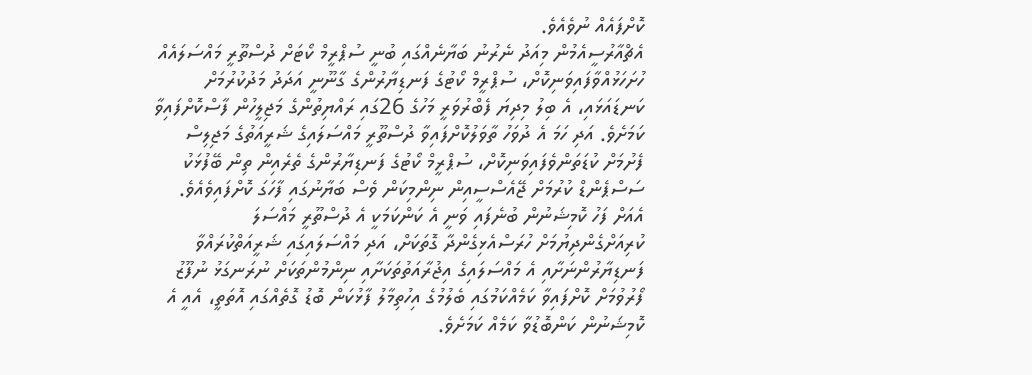ކޮށްފައެއް ނުވެއެވެ.
އެޗްއާރުސީއެމުން މިއަދު ނެރުނު ބަޔާނެއްގައި ބުނީ ސުޕްރީމް ކޯޓަށް ދުސްތޫރީ މައްސަލައެއް ހުށަހަޅުއްވާފައިވަނިކޮށް، ސުޕްރީމް ކޯޓުގެ ފަނޑިޔާރުންގެ ގާނޫނީ އަދަދު މަދުކުރުމަށް ކަނޑައަޅައި، އެ ބިލު މިދިޔަ ފެބްރުވަރީ މަހުގެ 26ގައި ރައްޔިތުންގެ މަޖިލީހުން ފާސްކޮށްފައިވާ ކަމަށެވެ. އަދި ހަމަ އެ ދުވަހު ތާވަލުކޮށްފައިވާ ދުސްތޫރީ މައްސަލައިގެ ޝަރީއަތުގެ މަޖިލިސް ފެށުމަށް ކުޑަތަންވެފައިވަނިކޮށް، ސުޕްރީމް ކޯޓުގެ ފަނޑިޔާރުންގެ ތެރެއިން ތިން ބޭފުޅަކު ސަސްޕެންޑް ކުރުމަށް ޖޭއެސްސީއިން ނިންމިކަން ވެސް ބަޔާނުގައި ފާހަގަ ކޮށްފައިވެއެވެ.
އެއަށް ފަހު ކޮމިޝަނުން ބުނެފައި ވަނީ އެ ކަންކަމަކީ އެ ދުސްތޫރީ މައްސަލަ ކުރިއަށްގެންދިޔުމަށް ހުރަސްއެޅިގެންދާ ގޮތަކަށް، އަދި މައްސަލައިގައި ޝަރީއަތްކުރައްވާ ފަނޑިޔާރުންނަށާއި އެ މައްސަލައިގެ އިޖުރާއަތުތަކަށާއި ނިންމުންތަކަށް ނުރަނގަޅު ނުފޫޒު ފޯރުވުމަށް ކޮށްފައިވާ ކަމެއްކަމުގައި ބެލުމުގެ އިހުތިމާލު ފާޅުކަން ބޮޑު ގޮތެއްގައި އޮތަތީ، އެއީ އެ ކޮމިޝަނުން ކަންބޮޑުވާ ކަމެއް ކަމަށެވެ.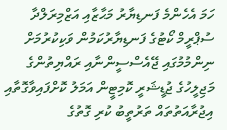ހަމަ އެހެންމެ ފަނޑިޔާރު މަޙާޒާއި އަޒްމިރަލްދާ ސުޕްރީމް ކޯޓުގެ ފަނޑިޔާރުކަމުން ވަކިކުރުމަށް ނިންމުމުގައި ޖޭއެސްސީންނާއި ރައްޔިތުންގެ މަޖިލީހުގެ ޖުޑީޝަރީ ކޮމިޓީން އަމަލު ކޮށްފައިވާގޮތާއި އިޖުރާއަތުތައް ތަރުތީބު ކުރި ގޮތުގެ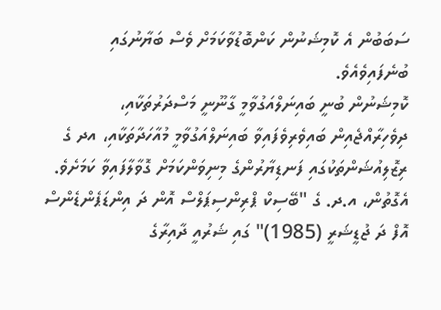ސަބަބުން އެ ކޮމިޝަނުން ކަންބޮޑުވާކަމަށް ވެސް ބަޔާނުގައި ބުނެފައިވެއެވެ.
ކޮމިޝަނުން ބުނީ ބައިނަލްއަގުވާމީ ގާނޫނީ މަސްދަރުތަކާއި، ދިވެހިރާއްޖެއިން ބައިވެރިވެފައިވާ ބައިނަލްއަގުވާމީ މުއާހަދާތަކާއި، އދ ގެ ރިޒޮލިއުޝަންތަކުގައި ފަނޑިޔާރުންގެ މިނިވަންކަމަށް ގޮވާލާފައިވާ ކަމަށެވެ. އެގޮތުން، އ.ދ. ގެ "ބޭސިކް ޕްރިންސިޕަލްސް އޮން ދަ އިންޑަޕެންޑެންސް އޮފް ދަ ޖުޑީޝަރީ (1985)" ގައި ޝަރުއީ ދާއިރާގެ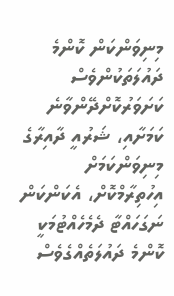މިނިވަންކަން ކޮންމެ ދައުލަތަކުންވެސް ކަށަވަރުކޮށްދޭންވާނެ ކަމަށާއި، ޝަރުއީ ދާއިރާގެ މިނިވަންކަމަށް އިހުތިރާމްކޮށް، އެކަންކަން ނަގަހައްޓާ ދެމެހެއްޓުމަކީ ކޮންމެ ދައުލަތެއްގެވެސް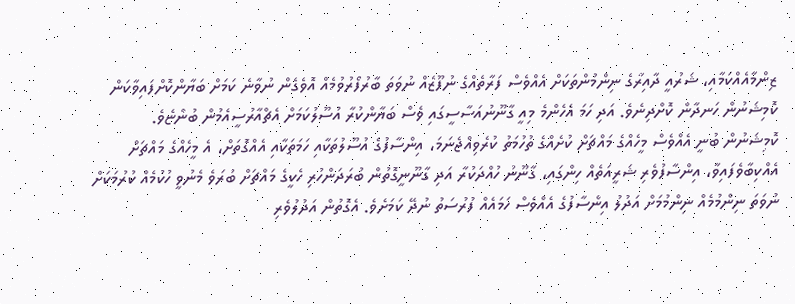ޒިންމާއެއްކަމާއި، ޝަރުއީ ދާއިރާގެ ނިންމުންތަކަށް އެއްވެސް ފަރާތެއްގެ ނުފޫޒެއް ނުވަތަ ބާރުފޯރުވުމެއް އޮވެގެން ނުވާނެ ކަމަށް ބަޔާންކޮށްފައިވާކަން ކޮމިޝަނުން ހަނދާން ކޮށްދިނެވެ. އަދި ހަމަ އެހެންމެ މިއީ ގާނޫނުއަސާސީގައި ވެސް ބަޔާންކުރާ އުސޫލުކަމަށް އެޗްއާރުސީއެމުން ބުންޏެވެ.
ކޮމިޝަނުން ބުނީ އެއްވެސް މީހެއްގެ މައްޗަށް ކުށެއްގެ ތުހުމަތު ކުރެވިއްޖެނަމަ، އިންސާފުގެ އުސޫލުތަކާއި ހަމަތަކާއި އެއްގޮތަށް، އެ މީހެއްގެ މައްޗަށް އެއްކިބާވެފައިވާ، އިންސާފުވެރި ޝަރީއަތެއް ހިންގައި، ގާނޫނު ހުއްދަކުރާ އަދި ގާނޫނީގޮތުން ބުރަދަންހުރި ހެކީގެ މައްޗަށް ބުރަވެ މެނުވީ ހުކުމެއް ކުރުމަކަށް ނުވަތަ ނިންމުމެއް ނިންމުމަށް އަދުލު އިންސާފުގެ އެއްވެސް ހަމައެއް ފުރުސަތު ނުދޭ ކަމަށެވެ. އެގޮތުން އަދުލުވެރި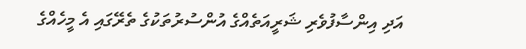އަދި އިންސާފުވެރި ޝަރީއަތެއްގެ އުންސުރުތަކުގެ ތެރޭގައި އެ މީހެއްގެ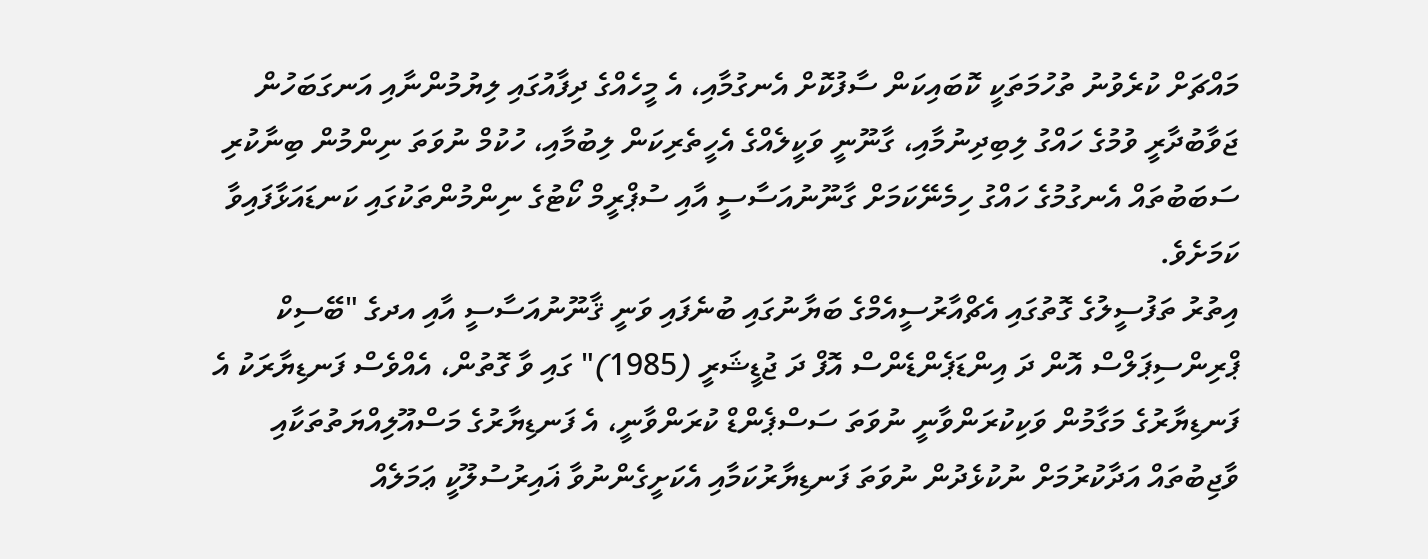މައްޗަށް ކުރެވުނު ތުހުމަތަކީ ކޮބައިކަން ސާފުކޮށް އެނގުމާއި، އެ މީހެއްގެ ދިފާއުގައި ލިޔުމުންނާއި އަނގަބަހުން ޖަވާބުދާރީ ވުމުގެ ހައްގު ލިބިދިނުމާއި، ގާނޫނީ ވަކީލެއްގެ އެހީތެރިކަން ލިބުމާއި، ހުކުމް ނުވަތަ ނިންމުން ބިނާކުރި ސަބަބުތައް އެނގުމުގެ ހައްގު ހިމެނޭކަމަށް ގާނޫނުއަސާސީ އާއި ސުޕްރީމް ކޯޓުގެ ނިންމުންތަކުގައި ކަނޑައަޅާފައިވާ ކަމަށެވެ.
އިތުރު ތަފުސީލުގެ ގޮތުގައި އެޗްއާރުސީއެމްގެ ބަޔާނުގައި ބުނެފައި ވަނީ ޤާނޫނުއަސާސީ އާއި އދގެ "ބޭސިކް ޕްރިންސިޕަލްސް އޮން ދަ އިންޑަޕެންޑެންސް އޮފް ދަ ޖުޑީޝަރީ (1985)" ގައި ވާ ގޮތުން، އެއްވެސް ފަނޑިޔާރަކު އެ ފަނޑިޔާރުގެ މަގާމުން ވަކިކުރަންވާނީ ނުވަތަ ސަސްޕެންޑް ކުރަންވާނީ، އެ ފަނޑިޔާރުގެ މަސްއޫލިއްޔަތުތަކާއި ވާޖިބުތައް އަދާކުރުމަށް ނުކުޅެދުން ނުވަތަ ފަނޑިޔާރުކަމާއި އެކަށީގެންނުވާ ޣައިރުސުލޫކީ ޢަމަލެއް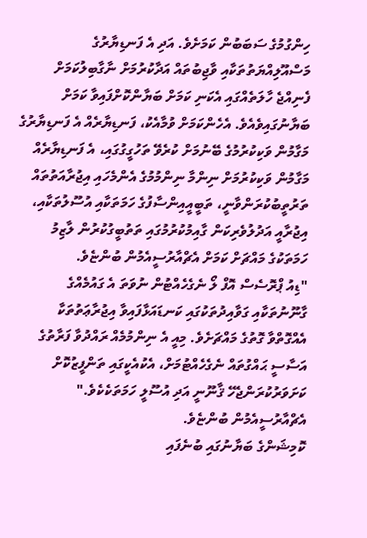ހިންގުމުގެ ސަބަބުން ކަމަށެވެ. އަދި އެ ފަނޑިޔާރުގެ މަސްއޫލިއްޔަތުތަކާއި ވާޖިބުތައް އަދާކުރުމަށް ނާގާބިލުކަމަށް ފެނިއްޖެ ހާލަތެއްގައި އެކަނި ކަމަށް ބަޔާންކޮށްފައިވާ ކަމަށް ބަޔާނުގައިވެއެވެ. އެހެންކަމަށް ވުމާއެކު، ފަނޑިޔާރެއް އެ ފަނޑިޔާރުގެ މަގާމުން ވަކިކުރުމުގެ ބޭނުމަށް ކުރެވޭ ތަހުގީގުގައި، އެ ފަނޑިޔާރެއް މަގާމުން ވަކިކުރުމަށް ނިންމާ ނިންމުމުގެ އެންމެހައި އިޖުރާއަތުތައް ތަރުތީބުކުރަންވާނީ، ތަބީއީއިންސާފުގެ ހަމަތަކާއި އުސޫލުތަކާއި، އިޖުރާއީ އަދުލުވެރިކަން ގާއިމުކުރުމުގައި ތަތުބީގުކުރުން ލާޒިމު ހަމަތަކުގެ މައްޗަށް ކަމަށް އެޗްއާރުސީއެމުން ބުންޏެވެ.
"ޑިއު ޕްރޮސެސް އޮފް ލޯ ނެގެހެއްޓުން ނުވަތަ އެ ގައުމެއްގެ ގާނޫނުތަކާއި ގަވާއިދުތަކުގައި ކަނޑައަޅާފައިވާ އިޖުރާޢަތުތަކާ އެއްގޮތްވާ ގޮތުގެ މައްޗަށެވެ. މިއީ އެ ނިންމުމެއް ރައްދުވާ ފަރާތުގެ އަސާސީ ޙައްގުތައް ނެގެހެއްޓުމަށް، އެކުއެކީގައި ތަންފީޒުކޮށް ކަށަވަރުކުރަންޖެހޭ ޤާނޫނީ އަދި އުސޫލީ ހަމަތަކެކެވެ." އެޗްއާރުސީއެމުން ބުންޏެވެ.
ކޮމިޝަންގެ ބަޔާނުގައި ބުނެފައި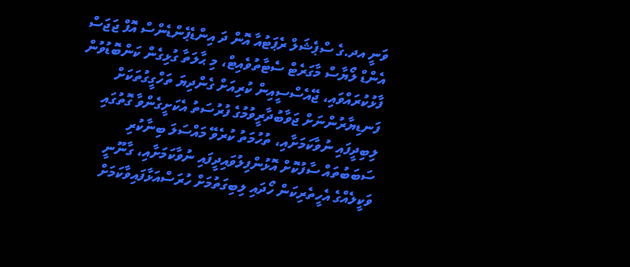ވަނީ އދ.ގެ ސްޕެޝަލް ރެޕަޓުއާ އޮން ދަ އިންޑެޕެންޑެންސް އޮފް ޖަޖަސް އެންޑް ލޯޔާސް މާގަރެޓް ސެޓާތުވެއިޓް، މި ޙާލަތާ ގުޅިގެން ކަންބޮޑުވުން ފާޅުކުރައްވައި، ޖޭއެސްސީއިން ކުރިއަށް ގެންދިޔަ ތަހްގީގުތަކަށް ފަނޑިޔާރުންނަށް ޖަވާބުދާރީވުމުގެ ފުރުސަތު އެކަށީގެންވާ ގޮތުގައި ލިބިދީފައި ނުވާކަމަށާއި، ތުހުމަތު ކުރެވޭ މައްސަލަ ބިނާކުރި ސަބަބުތައް ސާފުކޮށް އޮޅުންފިލުވައިދީފައި ނުވާކަމަށާއި، ގާނޫނީ ވަކީލެއްގެ އެހީތެރިކަން ހޯދައި ލިބިގަތުމަށް ހުރަސްއަޅާފައިވާކަމަށް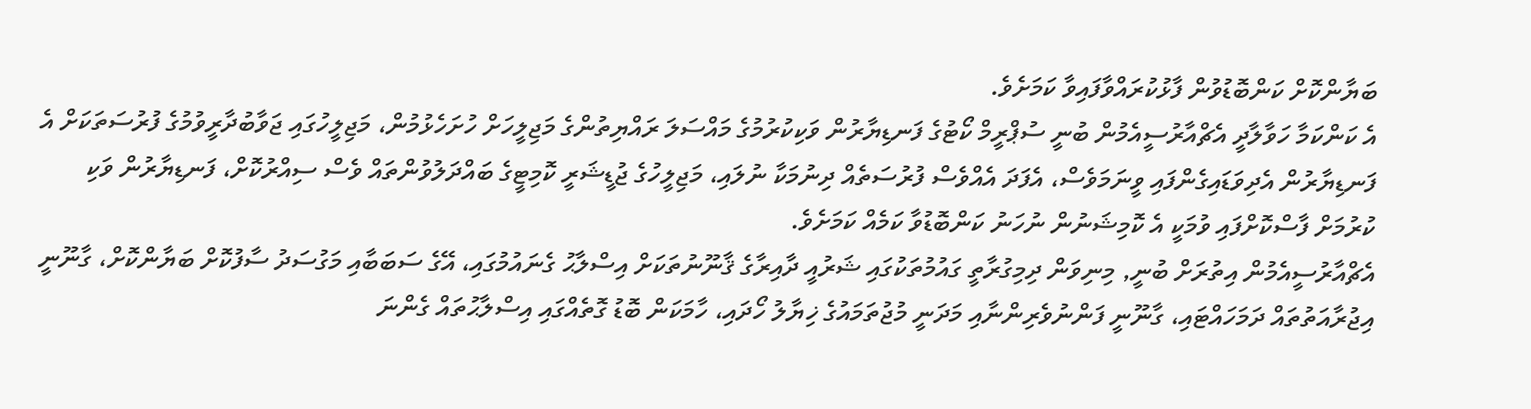ބަޔާންކޮށް ކަންބޮޑުވުން ފާޅުކުރައްވާފައިވާ ކަމަށެވެ.
އެ ކަންކަމާ ހަވާލާދީ އެޗްއާރުސީއެމުން ބުނީ ސުޕްރީމް ކޯޓުގެ ފަނޑިޔާރުން ވަކިކުރުމުގެ މައްސަލަ ރައްޔިތުންގެ މަޖިލީހަށް ހުށަހެޅުމުން، މަޖިލީހުގައި ޖަވާބުދާރީވުމުގެ ފުރުސަތަކަށް އެ ފަނޑިޔާރުން އެދިވަޑައިގެންފައި ވީނަމަވެސް، އެފަދަ އެއްވެސް ފުރުސަތެއް ދިނުމަކާ ނުލައި، މަޖިލީހުގެ ޖުޑީޝަރީ ކޮމިޓީގެ ބައްދަލުވުންތައް ވެސް ސިއްރުކޮށް، ފަނޑިޔާރުން ވަކި ކުރުމަށް ފާސްކޮށްފައި ވުމަކީ އެ ކޮމިޝަނުން ނުހަނު ކަންބޮޑުވާ ކަމެއް ކަމަށެވެ.
އެޗްއާރުސީއެމުން އިތުރަށް ބުނީ, މިނިވަން ދިމިގުރާތީ ގައުމުތަކުގައި ޝަރުއީ ދާއިރާގެ ޤާނޫނުތަކަށް އިސްލާޙު ގެނައުމުގައި، އޭގެ ސަބަބާއި މަގުސަދު ސާފުކޮށް ބަޔާންކޮށް، ގާނޫނީ އިޖުރާއަތުތައް ދަމަހައްޓައި، ގާނޫނީ ފަންނުވެރިންނާއި މަދަނީ މުޖުތަމައުގެ ޚިޔާލު ހޯދައި، ހާމަކަން ބޮޑު ގޮތެއްގައި އިސްލާޙުތައް ގެންނަ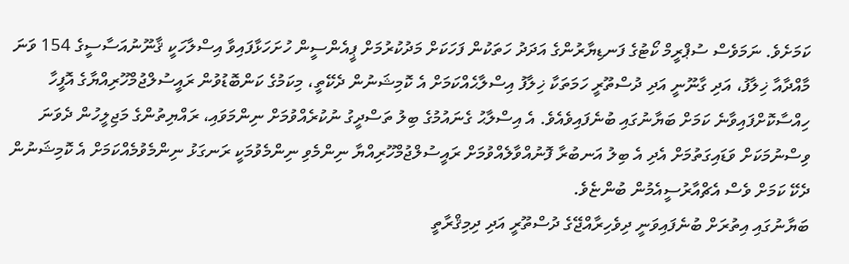ކަމަށެވެ. ނަމަވެސް ސުޕްރީމް ކޯޓުގެ ފަނޑިޔާރުންގެ އަދަދު ހަތަކުން ފަހަކަށް މަދުކުރުމަށް ޕީއެންސީން ހުށަހަޅާފައިވާ އިސްލާހަކީ ޤާނޫނުއަސާސީގެ 154 ވަނަ މާއްދާއާ ޚިލާފު، އަދި ގާނޫނީ އަދި ދުސްތޫރީ ހަމަތަކާ ޚިލާފު އިސްލާޙެއްކަމަށް އެ ކޮމިޝަނުން ދެކޭތީ، މިކަމުގެ ކަންބޮޑުވުން ރައީސުލްޖުމްހޫރިއްޔާގެ އޮފީހާ ހިއްސާކޮށްފައިވާނެ ކަމަށް ބަޔާނުގައި ބުނެފައިވެއެވެ. އެ އިސްލާޙު ގެނައުމުގެ ބިލު ތަސްދީގު ނުކުރެއްވުމަށް ނިންމަވައި، ރައްޔިތުންގެ މަޖިލީހުން ދެވަނަ ވިސްނުމަކަށް ވަޑައިގަތުމަށް އެދި އެ ބިލު އަނބުރާ ފޮނުއްވާލެއްވުމަށް ރައީސުލްޖުމްހޫރިއްޔާ ނިންމެވި ނިންމެވުމަކީ ރަނގަޅު ނިންމެވުމެއްކަމަށް އެ ކޮމިޝަނުން ދެކޭ ކަމަށް ވެސް އެޗްއާރުސީއެމުން ބުންޏެވެ.
ބަޔާނުގައި އިތުރަށް ބުނެފައިވަނީ ދިވެހިރާއްޖޭގެ ދުސްތޫރީ އަދި ދިމިޤްރާތީ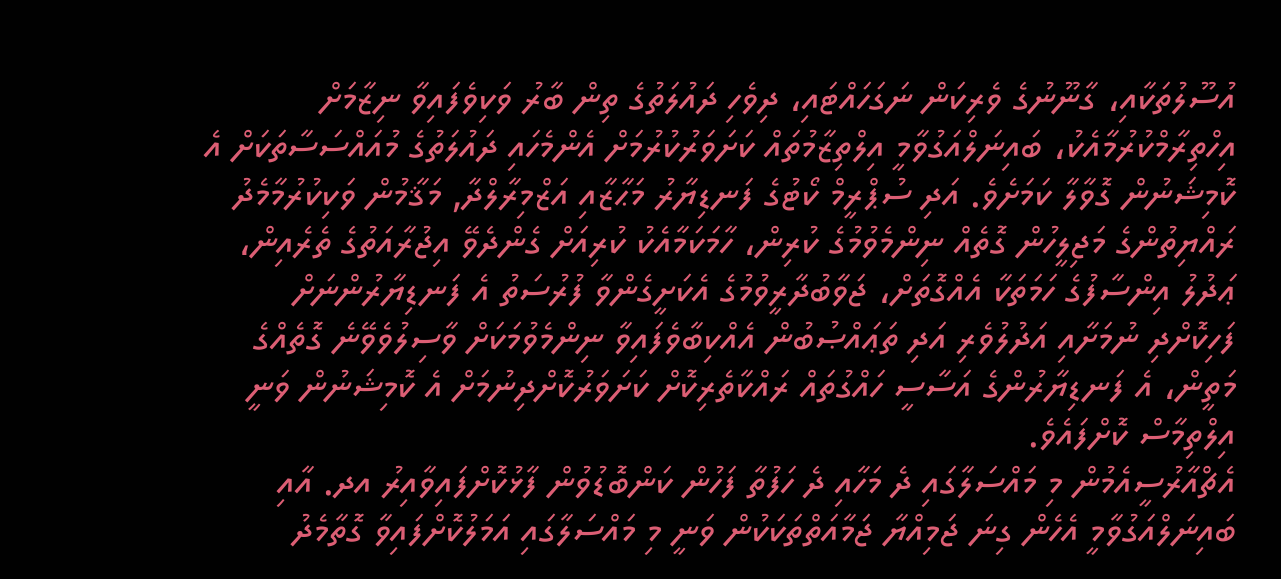އުސޫލުތަކާއި، ގާނޫނުގެ ވެރިކަން ނަގަހައްޓައި، ދިވެހި ދައުލަތުގެ ތިން ބާރު ވަކިވެފައިވާ ނިޒާމަށް އިހްތިރާމްކުރުމާއެކު، ބައިނަލްއަގުވާމީ އިލްތިޒާމުތައް ކަށަވަރުކުރުމަށް އެންމެހައި ދައުލަތުގެ މުއައްސަސާތަކަށް އެ ކޮމިޝަނުން ގޮވާލާ ކަމަށެވެ. އަދި ސުޕްރީމް ކޯޓުގެ ފަނޑިޔާރު މަޙާޒާއި އަޒްމިރާލްދާ, މަޤާމުން ވަކިކުރުމާމެދު ރައްޔިތުންގެ މަޖިލީހުން ގޮތެއް ނިންމެވުމުގެ ކުރިން، ހާމަކަމާއެކު ކުރިއަށް ގެންދެވޭ އިޖުރާއަތުގެ ތެރެއިން، ޢަދުލު އިންސާފުގެ ހަމަތަކާ އެއްގޮތަށް، ޖަވާބުދާރީވުމުގެ އެކަށީގެންވާ ފުރުސަތު އެ ފަނޑިޔާރުންނަށް ފަހިކޮށްދި ނުމަށާއި އަދުލުވެރި އަދި ތަޢައްޞުބުން އެއްކިބާވެފައިވާ ނިންމެވުމަކަށް ވާސިލުވެވޭނެ ގޮތެއްގެ މަތީން، އެ ފަނޑިޔާރުންގެ އަސާސީ ހައްގުތައް ރައްކާތެރިކޮށް ކަށަވަރުކޮށްދިނުމަށް އެ ކޮމިޝަނުން ވަނީ އިލްތިމާސް ކޮށްފައެވެ.
އެޗްއާރުސީއެމުން މި މައްސަލާގައި ދެ މަހާއި ދެ ހަފުތާ ފަހުން ކަންބޮޑުވުން ފާޅުކޮށްފައިވާއިރު އދ. އާއި ބައިނަލްއަގުވާމީ އެހެން ގިނަ ޖަމިއްޔާ ޖަމާއަތްތަކަކުން ވަނީ މި މައްސަލާގައި އަމަލުކޮށްފައިވާ ގޮތާމެދު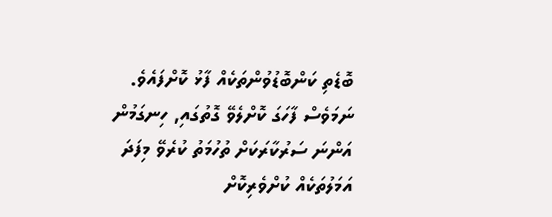ބޮޑެތި ކަންބޮޑުވުންތަކެއް ފާޅު ކޮށްފައެވެ.
ނަމަވެސް ފާހަގަ ކޮށްލެވޭ ގޮތުގައި, ހިނގަމުން އަންނަ ސަރުކާރަކަށް ތުހުމަތު ކުރެވޭ މިފަދަ އަމަލުތަކެއް ކުށްވެރިކޮށް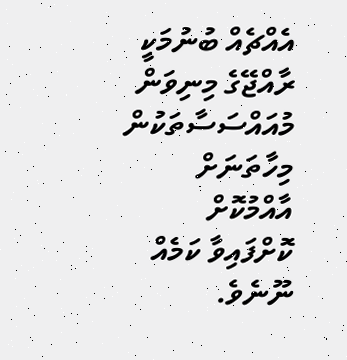އެއްޗެއް ބުނުމަކީ ރާއްޖޭގެ މިނިވަން މުއައްސަސާތަކުން މިހާތަނަށް އާއްމުކޮށް ކޮށްފައިވާ ކަމެއް ނޫނެވެ.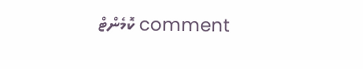comment ކޮމެންޓް